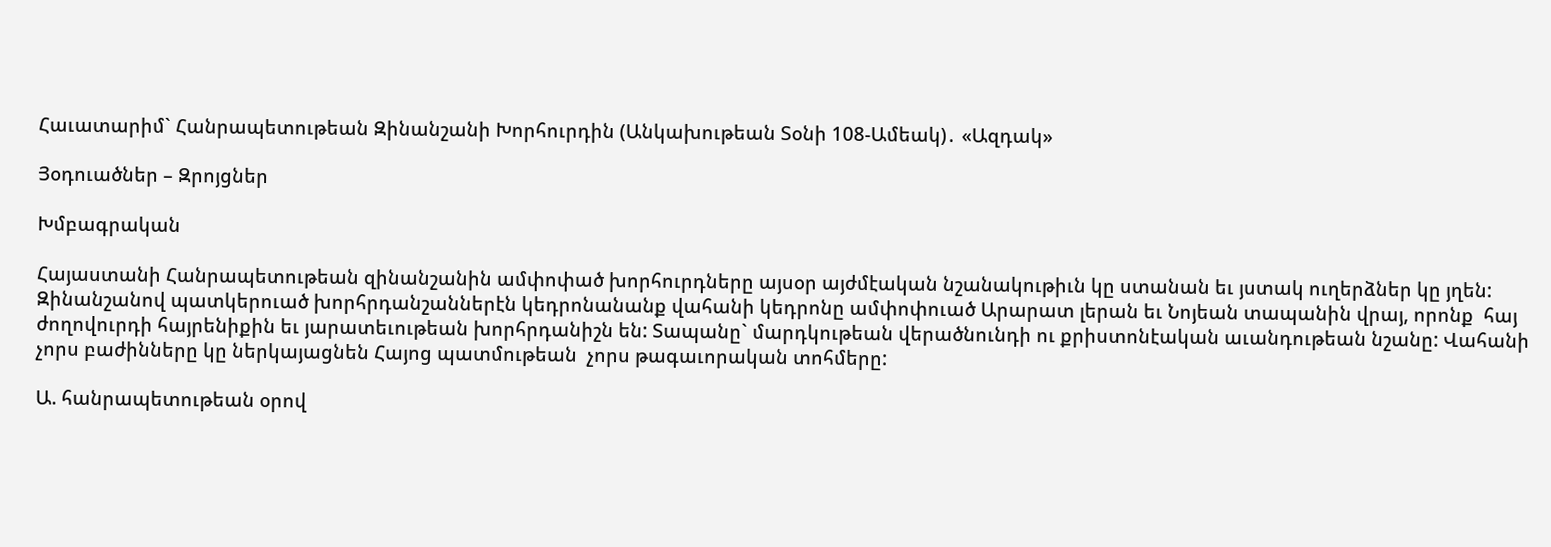Հաւատարիմ` Հանրապետութեան Զինանշանի Խորհուրդին (Անկախութեան Տօնի 108-Ամեակ)․ «Ազդակ»

Յօդուածներ – Զրոյցներ

Խմբագրական

Հայաստանի Հանրապետութեան զինանշանին ամփոփած խորհուրդները այսօր այժմէական նշանակութիւն կը ստանան եւ յստակ ուղերձներ կը յղեն: Զինանշանով պատկերուած խորհրդանշաններէն կեդրոնանանք վահանի կեդրոնը ամփոփուած Արարատ լերան եւ Նոյեան տապանին վրայ, որոնք  հայ ժողովուրդի հայրենիքին եւ յարատեւութեան խորհրդանիշն են: Տապանը` մարդկութեան վերածնունդի ու քրիստոնէական աւանդութեան նշանը: Վահանի չորս բաժինները կը ներկայացնեն Հայոց պատմութեան  չորս թագաւորական տոհմերը:

Ա. հանրապետութեան օրով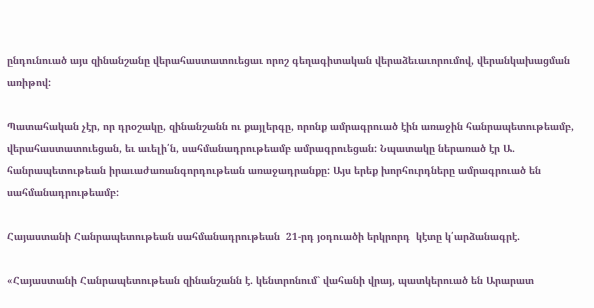ընդունուած այս զինանշանը վերահաստատուեցաւ որոշ գեղագիտական վերաձեւաւորումով, վերանկախացման առիթով:

Պատահական չէր, որ դրօշակը, զինանշանն ու քայլերգը, որոնք ամրագրուած էին առաջին հանրապետութեամբ, վերահաստատուեցան, եւ աւելի՛ն, սահմանադրութեամբ ամրագրուեցան: Նպատակը ներառած էր Ա. հանրապետութեան իրաւաժառանգորդութեան առաջադրանքը: Այս երեք խորհուրդները ամրագրուած են սահմանադրութեամբ:

Հայաստանի Հանրապետութեան սահմանադրութեան  21-րդ յօդուածի երկրորդ  կէտը կ՛արձանագրէ.

«Հայաստանի Հանրապետութեան զինանշանն է. կենտրոնում` վահանի վրայ, պատկերուած են Արարատ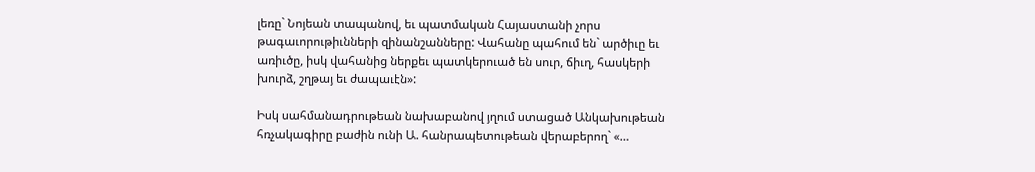լեռը` Նոյեան տապանով, եւ պատմական Հայաստանի չորս թագաւորութիւնների զինանշանները: Վահանը պահում են` արծիւը եւ առիւծը, իսկ վահանից ներքեւ պատկերուած են սուր, ճիւղ, հասկերի խուրձ, շղթայ եւ ժապաւէն»:

Իսկ սահմանադրութեան նախաբանով յղում ստացած Անկախութեան հռչակագիրը բաժին ունի Ա. հանրապետութեան վերաբերող` «…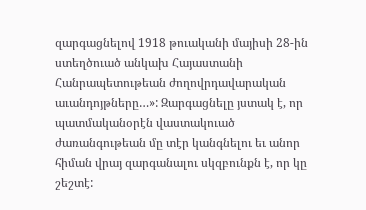զարգացնելով 1918 թուականի մայիսի 28-ին ստեղծուած անկախ Հայաստանի Հանրապետութեան ժողովրդավարական աւանդոյթները…»: Զարգացնելը յստակ է, որ պատմականօրէն վաստակուած ժառանգութեան մը տէր կանգնելու եւ անոր հիման վրայ զարգանալու սկզբունքն է, որ կը շեշտէ: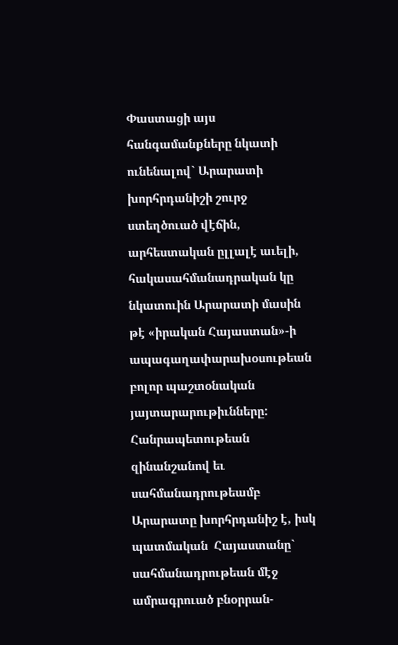Փաստացի այս հանգամանքները նկատի ունենալով` Արարատի խորհրդանիշի շուրջ ստեղծուած վէճին, արհեստական ըլլալէ աւելի, հակասահմանադրական կը նկատուին Արարատի մասին թէ «իրական Հայաստան»-ի ապագաղափարախօսութեան բոլոր պաշտօնական յայտարարութիւնները: Հանրապետութեան զինանշանով եւ սահմանադրութեամբ  Արարատը խորհրդանիշ է, իսկ պատմական  Հայաստանը` սահմանադրութեան մէջ ամրագրուած բնօրրան-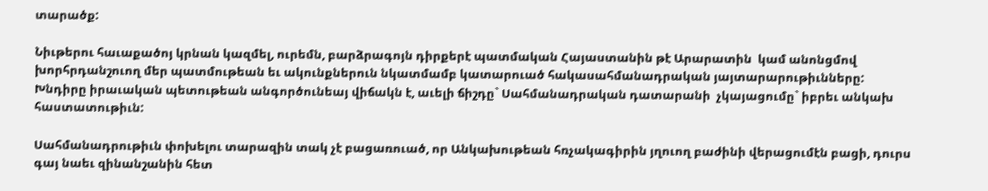տարածք:

Նիւթերու հաւաքածոյ կրնան կազմել, ուրեմն, բարձրագոյն դիրքերէ պատմական Հայաստանին թէ Արարատին  կամ անոնցմով խորհրդանշուող մեր պատմութեան եւ ակունքներուն նկատմամբ կատարուած հակասահմանադրական յայտարարութիւնները: Խնդիրը իրաւական պետութեան անգործունեայ վիճակն է, աւելի ճիշդը` Սահմանադրական դատարանի  չկայացումը` իբրեւ անկախ հաստատութիւն:

Սահմանադրութիւն փոխելու տարազին տակ չէ բացառուած, որ Անկախութեան հռչակագիրին յղուող բաժինի վերացումէն բացի, դուրս գայ նաեւ զինանշանին հետ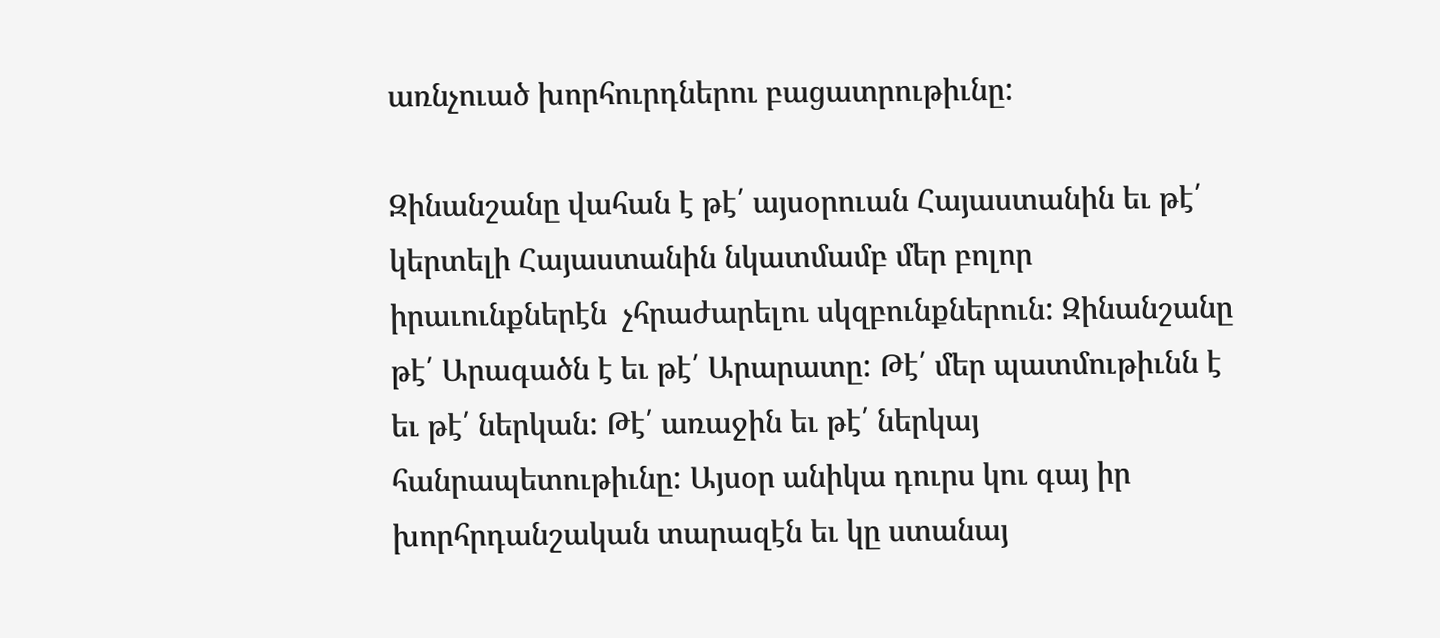առնչուած խորհուրդներու բացատրութիւնը:

Զինանշանը վահան է թէ՛ այսօրուան Հայաստանին եւ թէ՛ կերտելի Հայաստանին նկատմամբ մեր բոլոր իրաւունքներէն  չհրաժարելու սկզբունքներուն: Զինանշանը թէ՛ Արագածն է եւ թէ՛ Արարատը: Թէ՛ մեր պատմութիւնն է եւ թէ՛ ներկան: Թէ՛ առաջին եւ թէ՛ ներկայ հանրապետութիւնը: Այսօր անիկա դուրս կու գայ իր խորհրդանշական տարազէն եւ կը ստանայ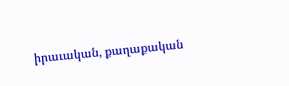իրաւական, քաղաքական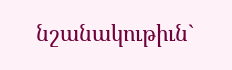նշանակութիւն`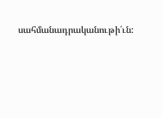սահմանադրականութի՛ւն: